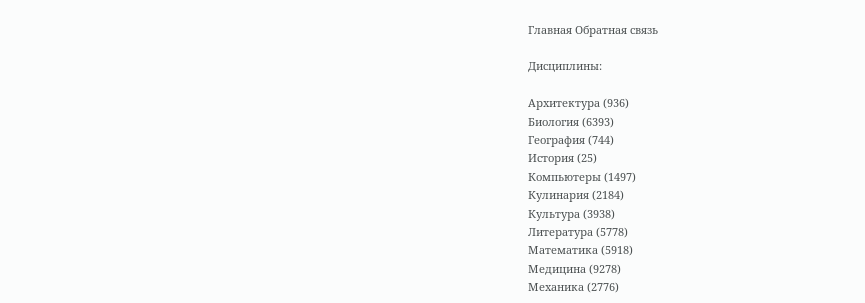Главная Обратная связь

Дисциплины:

Архитектура (936)
Биология (6393)
География (744)
История (25)
Компьютеры (1497)
Кулинария (2184)
Культура (3938)
Литература (5778)
Математика (5918)
Медицина (9278)
Механика (2776)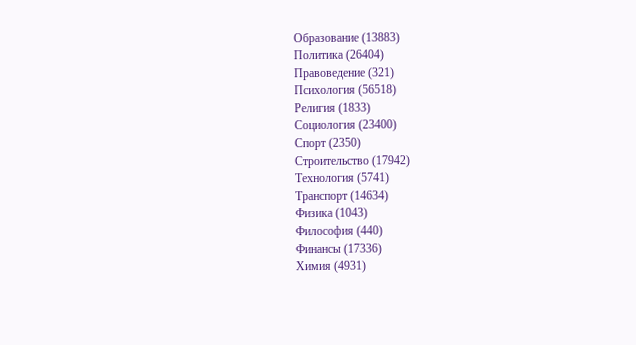Образование (13883)
Политика (26404)
Правоведение (321)
Психология (56518)
Религия (1833)
Социология (23400)
Спорт (2350)
Строительство (17942)
Технология (5741)
Транспорт (14634)
Физика (1043)
Философия (440)
Финансы (17336)
Химия (4931)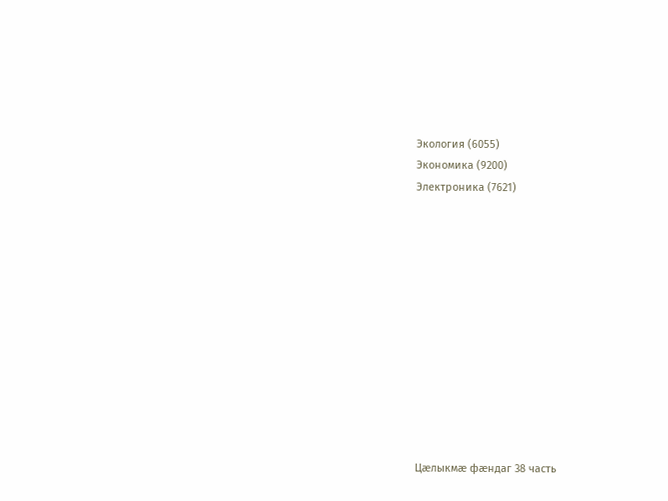Экология (6055)
Экономика (9200)
Электроника (7621)












Цæлыкмæ фæндаг 38 часть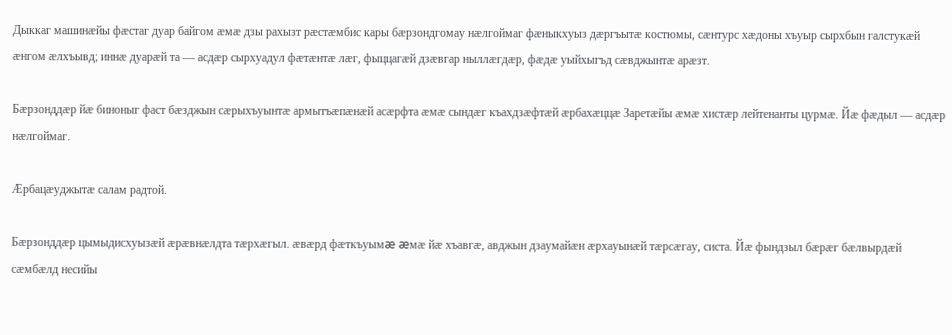Дыккаг машинæйы фæстаг дуар байгом æмæ дзы рахызт рæстæмбис кары бæрзондгомау нæлгоймаг фæныкхуыз дæргъытæ костюмы, сæнтурс хæдоны хъуыр сырхбын галстукæй æнгом æлхъывд; иннæ дуарæй та — асдæр сырхуадул фæтæнтæ лæг, фыццагæй дзæвгар ныллæгдæр, фæдæ уыйхыгъд сæвджынтæ арæзт.

Бæрзонддæр йæ биноныг фаст бæзджын сæрыхъуынтæ армытъæпæнæй асæрфта æмæ сындæг къахдзæфтæй æрбахæццæ Заретæйы æмæ хистæр лейтенанты цурмæ. Йæ фæдыл — асдæр нæлгоймаг.

Æрбацæуджытæ салам радтой.

Бæрзонддæр цымыдисхуызæй æрæвнæлдта тæрхæгыл. æвæрд фæткъуымæ æмæ йæ хъавгæ, авджын дзаумайæн æрхауынæй тæрсæгау, систа. Йæ фындзыл бæрæг бæлвырдæй сæмбæлд несийы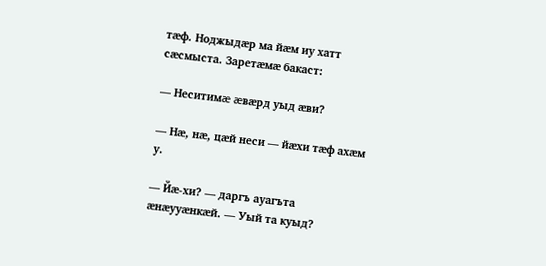тæф. Ноджыдæр ма йæм иу хатт сæсмыста. Заретæмæ бакаст:

— Неситимæ æвæрд уыд æви?

— Нæ, нæ, цæй неси — йæхи тæф ахæм у.

— Йæ-хи? — даргъ ауагъта æнæууæнкæй. — Уый та куыд?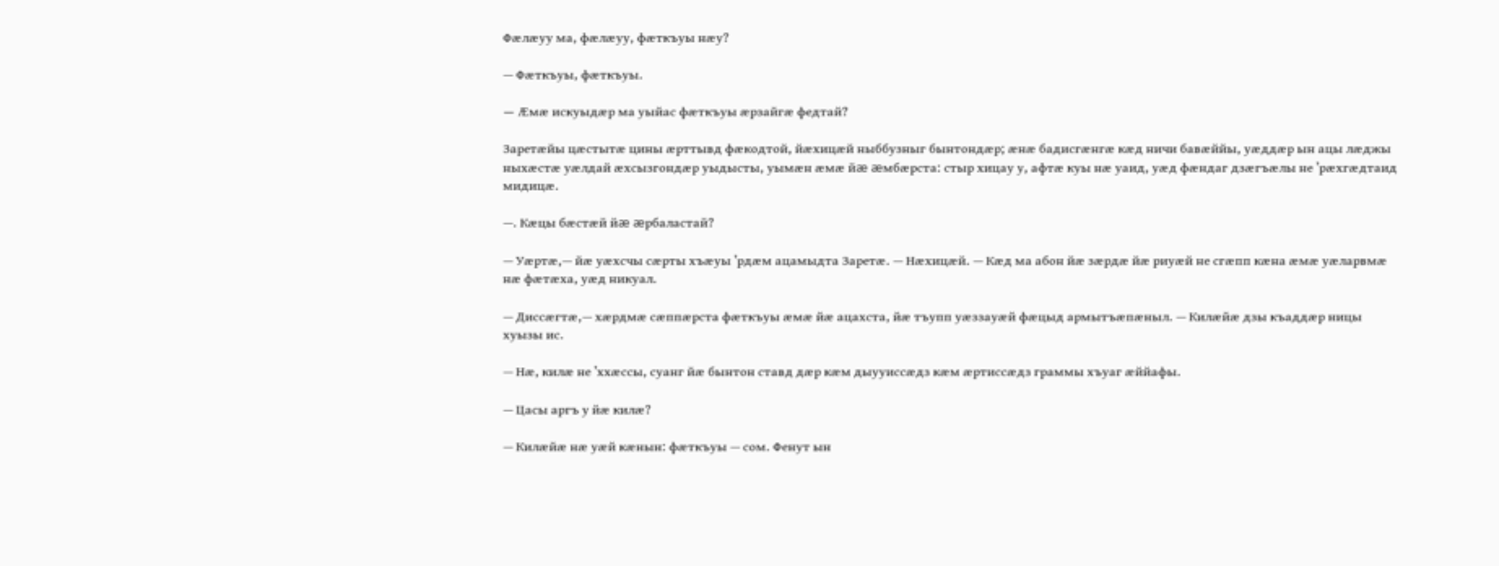Фæлæуу ма, фæлæуу, фæткъуы нæу?

— Фæткъуы, фæткъуы.

— Æмæ искуыдæр ма уыйас фæткъуы æрзайгæ федтай?

Заретæйы цæстытæ цины æрттывд фæкодтой, йæхицæй ныббузныг бынтондæр; æнæ бадисгæнгæ кæд ничи бавæййы, уæддæр ын ацы лæджы ныхæстæ уæлдай æхсызгондæр уыдысты, уымæн æмæ йæ æмбæрста: стыр хицау у, афтæ куы нæ уаид, уæд фæндаг дзæгъæлы не ’рæхгæдтаид мидицæ.

—. Кæцы бæстæй йæ æрбаластай?

— Уæртæ,— йæ уæхсчы сæрты хъæуы ’рдæм ацамыдта Заретæ. — Нæхицæй. — Кæд ма абон йæ зæрдæ йæ риуæй не сгæпп кæна æмæ уæларвмæ нæ фæтæха, уæд никуал.

— Диссæгтæ,— хæрдмæ сæппæрста фæткъуы æмæ йæ ацахста, йæ тъупп уæззауæй фæцыд армытъæпæныл. — Килæйæ дзы къаддæр ницы хуызы ис.

— Нæ, килæ не ’ххæссы, суанг йæ бынтон ставд дæр кæм дыууиссæдз кæм æртиссæдз граммы хъуаг æййафы.

— Цасы аргъ у йæ килæ?

— Килæйæ нæ уæй кæнын: фæткъуы — сом. Фенут ын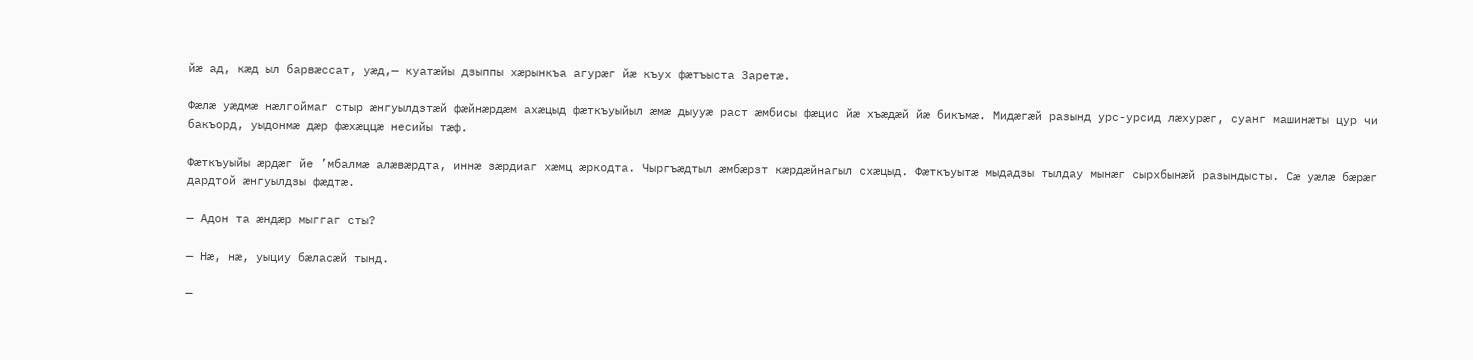йæ ад, кæд ыл барвæссат, уæд,— куатæйы дзыппы хæрынкъа агурæг йæ къух фæтъыста Заретæ.

Фæлæ уæдмæ нæлгоймаг стыр æнгуылдзтæй фæйнæрдæм ахæцыд фæткъуыйыл æмæ дыууæ раст æмбисы фæцис йæ хъæдæй йæ бикъмæ. Мидæгæй разынд урс-урсид лæхурæг, суанг машинæты цур чи бакъорд, уыдонмæ дæр фæхæццæ несийы тæф.

Фæткъуыйы æрдæг йе ’мбалмæ алæвæрдта, иннæ зæрдиаг хæмц æркодта. Чыргъæдтыл æмбæрзт кæрдæйнагыл схæцыд. Фæткъуытæ мыдадзы тылдау мынæг сырхбынæй разындысты. Сæ уæлæ бæрæг дардтой æнгуылдзы фæдтæ.

— Адон та æндæр мыггаг сты?

— Нæ, нæ, уыциу бæласæй тынд.

—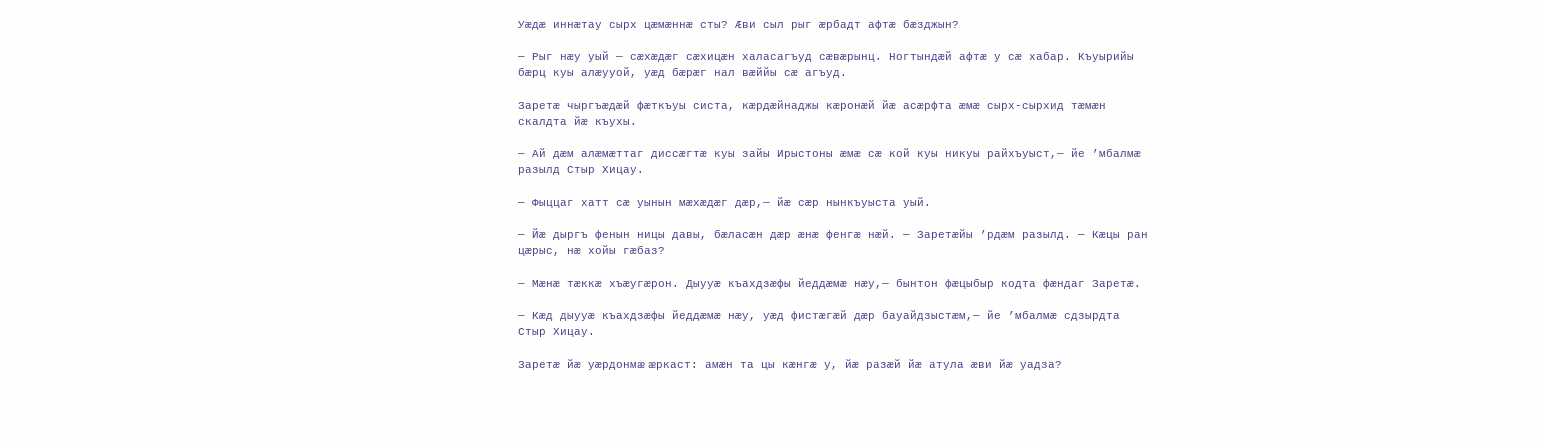Уæдæ иннæтау сырх цæмæннæ сты? Æви сыл рыг æрбадт афтæ бæзджын?

— Рыг нæу уый — сæхæдæг сæхицæн халасагъуд сæвæрынц. Ногтындæй афтæ у сæ хабар. Къуырийы бæрц куы алæууой, уæд бæрæг нал вæййы сæ агъуд.

Заретæ чыргъæдæй фæткъуы систа, кæрдæйнаджы кæронæй йæ асæрфта æмæ сырх-сырхид тæмæн скалдта йæ къухы.

— Ай дæм алæмæттаг диссæгтæ куы зайы Ирыстоны æмæ сæ кой куы никуы райхъуыст,— йе ’мбалмæ разылд Стыр Хицау.

— Фыццаг хатт сæ уынын мæхæдæг дæр,— йæ сæр нынкъуыста уый.

— Йæ дыргъ фенын ницы давы, бæласæн дæр æнæ фенгæ нæй. — Заретæйы ’рдæм разылд. — Кæцы ран цæрыс, нæ хойы гæбаз?

— Мæнæ тæккæ хъæугæрон. Дыууæ къахдзæфы йеддæмæ нæу,— бынтон фæцыбыр кодта фæндаг Заретæ.

— Кæд дыууæ къахдзæфы йеддæмæ нæу, уæд фистæгæй дæр бауайдзыстæм,— йе ’мбалмæ сдзырдта Стыр Хицау.

Заретæ йæ уæрдонмæ æркаст: амæн та цы кæнгæ у, йæ разæй йæ атула æви йæ уадза?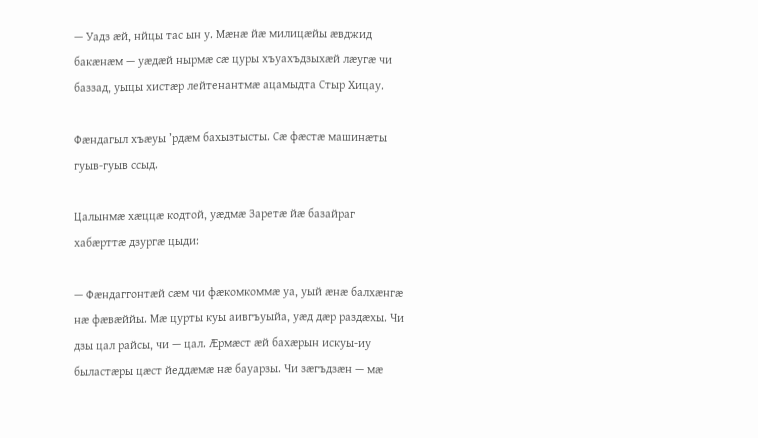— Уадз æй, нйцы тас ын у. Мæнæ йæ милицæйы æвджид бакæнæм — уæдæй нырмæ сæ цуры хъуахъдзыхæй лæугæ чи баззад, уыцы хистæр лейтенантмæ ацамыдта Стыр Хицау.

Фæндагыл хъæуы ’рдæм бахызтысты. Сæ фæстæ машинæты гуыв-гуыв ссыд.

Цалынмæ хæццæ кодтой, уæдмæ Заретæ йæ базайраг хабæрттæ дзургæ цыди:

— Фæндаггонтæй сæм чи фæкомкоммæ уа, уый æнæ балхæнгæ нæ фæвæййы. Мæ цурты куы аивгъуыйа, уæд дæр раздæхы. Чи дзы цал райсы, чи — цал. Æрмæст æй бахæрын искуы-иу быластæры цæст йеддæмæ нæ бауарзы. Чи зæгъдзæн — мæ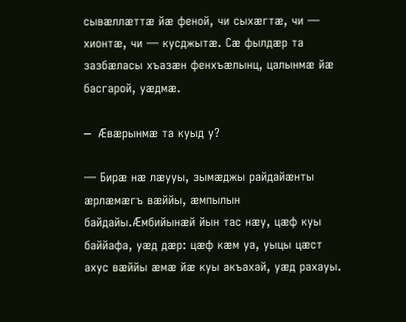сывæллæттæ йæ феной, чи сыхæгтæ, чи — хионтæ, чи — кусджытæ. Сæ фылдæр та зазбæласы хъазæн фенхъæлынц, цалынмæ йæ басгарой, уæдмæ.

— Æвæрынмæ та куыд у?

— Бирæ нæ лæууы, зымæджы райдайæнты æрлæмæгъ вæййы, æмпылын байдайы.Æмбийынæй йын тас нæу, цæф куы баййафа, уæд дæр: цæф кæм уа, уыцы цæст ахус вæййы æмæ йæ куы акъахай, уæд рахауы.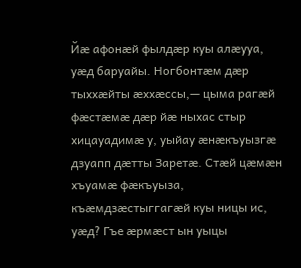Йæ афонæй фылдæр куы алæууа, уæд баруайы. Ногбонтæм дæр тыххæйты æххæссы,— цыма рагæй фæстæмæ дæр йæ ныхас стыр хицауадимæ у, уыйау æнæкъуызгæ дзуапп дæтты Заретæ. Стæй цæмæн хъуамæ фæкъуыза, къæмдзæстыггагæй куы ницы ис, уæд? Гъе æрмæст ын уыцы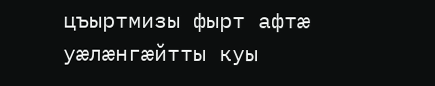цъыртмизы фырт афтæ уæлæнгæйтты куы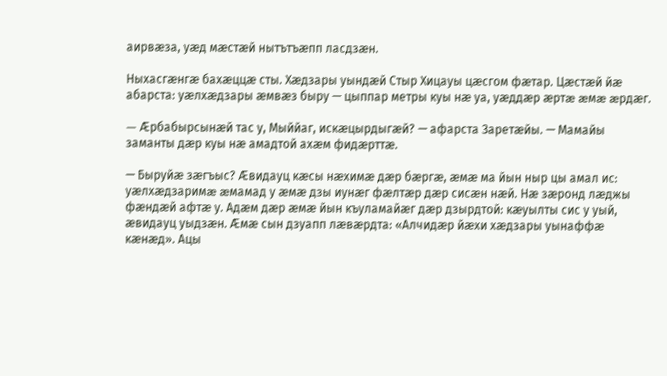аирвæза, уæд мæстæй нытътъæпп ласдзæн.

Ныхасгæнгæ бахæццæ сты. Хæдзары уындæй Стыр Хицауы цæсгом фæтар. Цæстæй йæ абарста: уæлхæдзары æмвæз быру — цыппар метры куы нæ уа, уæддæр æртæ æмæ æрдæг.

— Æрбабырсынæй тас у, Мыййаг, искæцырдыгæй? — афарста Заретæйы. — Мамайы заманты дæр куы нæ амадтой ахæм фидæрттæ.

— Быруйæ зæгъыс? Æвидауц кæсы нæхимæ дæр бæргæ, æмæ ма йын ныр цы амал ис: уæлхæдзаримæ æмамад у æмæ дзы иунæг фæлтæр дæр сисæн нæй. Нæ зæронд лæджы фæндæй афтæ у. Адæм дæр æмæ йын къуламайæг дæр дзырдтой: кæуылты сис у уый, æвидауц уыдзæн. Æмæ сын дзуапп лæвæрдта: «Алчидæр йæхи хæдзары уынаффæ кæнæд». Ацы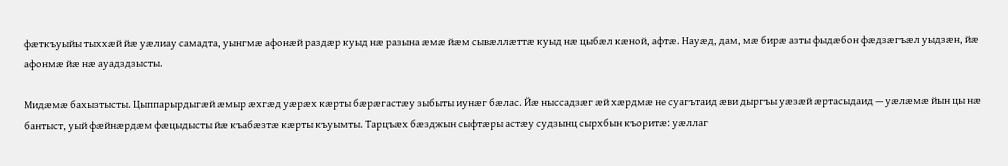фæткъуыйы тыххæй йæ уæлиау самадта, уынгмæ афонæй раздæр куыд нæ разына æмæ йæм сывæллæттæ куыд нæ цыбæл кæной, афтæ. Науæд, дам, мæ бирæ азты фыдæбон фæдзæгъæл уыдзæн, йæ афонмæ йæ нæ ауадздзысты.

Мидæмæ бахызтысты. Цыппарырдыгæй æмыр æхгæд уæрæх кæрты бæрæгастæу зыбыты иунæг бæлас. Йæ ныссадзæг æй хæрдмæ не суагътаид æви дыргъы уæзæй æртасыдаид — уæлæмæ йын цы нæ бантыст, уый фæйнæрдæм фæцыдысты йæ къабæзтæ кæрты къуымты. Тарцъæх бæзджын сыфтæры астæу судзынц сырхбын къоритæ: уæллаг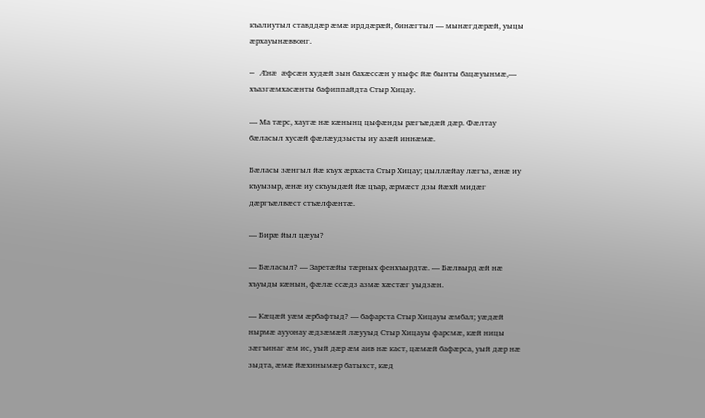къалиутыл ставддæр æмæ ирддæрæй, бинæгтыл — мынæгдæрæй, уыцы æрхауынæввонг.

— Æнæ æфсæн худæй зын бахæссæн у ныфс йæ бынты бацæуынмæ,— хъазгæмхасæнты бафиппайдта Стыр Хицау.

— Ма тæрс, хаугæ нæ кæнынц цыфæнды рæгъæдæй дæр. Фæлтау бæласыл хусæй фæлæудзысты иу азæй иннæмæ.

Бæласы зæнгыл йæ къух æрхаста Стыр Хицау; цыллæйау лæгъз, æнæ иу къуызыр, æнæ иу скъуыдæй йæ цъар, æрмæст дзы йæхй мидæг дæргъæлвæст стъæлфæнтæ.

— Бирæ йыл цæуы?

— Бæласыл? — Заретæйы тæрных фенхъырдтæ. — Бæлвырд æй нæ хъуыды кæнын, фæлæ ссæдз азмæ хæстæг уыдзæн.

— Кæцæй уæм æрбафтыд? — бафарста Стыр Хицауы æмбал; уæдæй нырмæ аууонау æдзæмæй лæууыд Стыр Хицауы фарсмæ, кæй ницы зæгъинаг æм ис, уый дæр æм аив нæ каст, цæмæй бафæрса, уый дæр нæ зыдта, æмæ йæхинымæр батыхст, кæд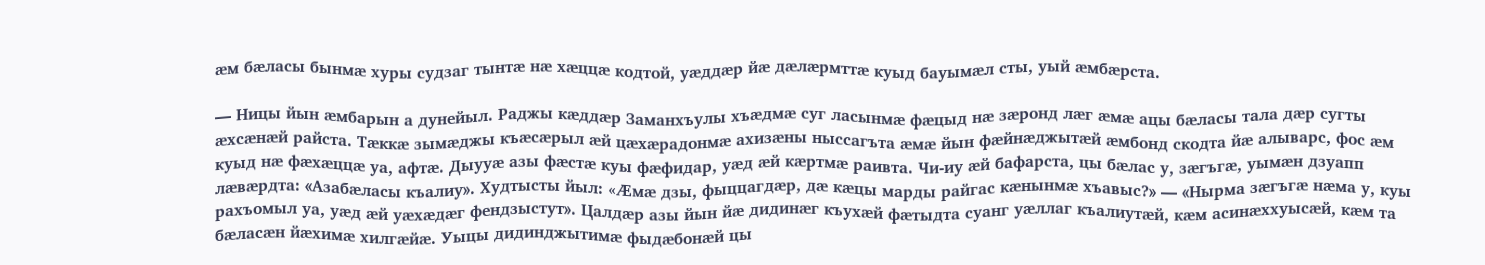æм бæласы бынмæ хуры судзаг тынтæ нæ хæццæ кодтой, уæддæр йæ дæлæрмттæ куыд бауымæл сты, уый æмбæрста.

— Ницы йын æмбарын а дунейыл. Раджы кæддæр Заманхъулы хъæдмæ суг ласынмæ фæцыд нæ зæронд лæг æмæ ацы бæласы тала дæр сугты æхсæнæй райста. Тæккæ зымæджы къæсæрыл æй цæхæрадонмæ ахизæны ныссагъта æмæ йын фæйнæджытæй æмбонд скодта йæ алыварс, фос æм куыд нæ фæхæццæ уа, афтæ. Дыууæ азы фæстæ куы фæфидар, уæд æй кæртмæ раивта. Чи-иу æй бафарста, цы бæлас у, зæгъгæ, уымæн дзуапп лæвæрдта: «Азабæласы къалиу». Худтысты йыл: «Æмæ дзы, фыццагдæр, дæ кæцы марды райгас кæнынмæ хъавыс?» — «Нырма зæгъгæ нæма у, куы рахъомыл уа, уæд æй уæхæдæг фендзыстут». Цалдæр азы йын йæ дидинæг къухæй фæтыдта суанг уæллаг къалиутæй, кæм асинæххуысæй, кæм та бæласæн йæхимæ хилгæйæ. Уыцы дидинджытимæ фыдæбонæй цы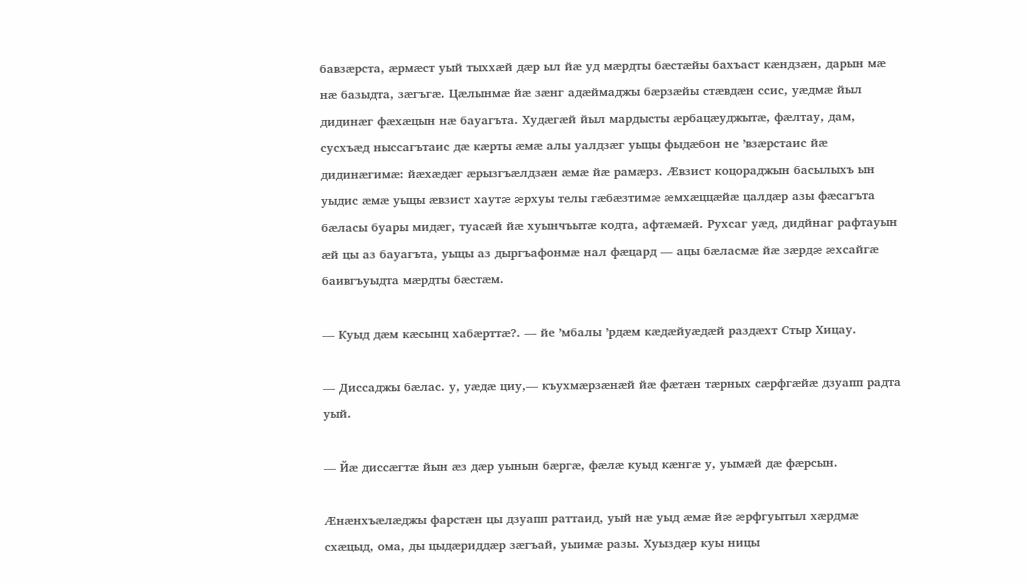бавзæрста, æрмæст уый тыххæй дæр ыл йæ уд мæрдты бæстæйы бахъаст кæндзæн, дарын мæ нæ базыдта, зæгъгæ. Цæлынмæ йæ зæнг адæймаджы бæрзæйы стæвдæн ссис, уæдмæ йыл дидинæг фæхæцын нæ бауагъта. Худæгæй йыл мардысты æрбацæуджытæ, фæлтау, дам, сусхъæд ныссагътаис дæ кæрты æмæ алы уалдзæг уыцы фыдæбон не ’взæрстаис йæ дидинæгимæ: йæхæдæг æрызгъæлдзæн æмæ йæ рамæрз. Æвзист коцораджын басылыхъ ын уыдис æмæ уыцы æвзист хаутæ æрхуы телы гæбæзтимæ æмхæццæйæ цалдæр азы фæсагъта бæласы буары мидæг, туасæй йæ хуынчъытæ кодта, афтæмæй. Рухсаг уæд, дидйнаг рафтауын æй цы аз бауагъта, уыцы аз дыргъафонмæ нал фæцард — ацы бæласмæ йæ зæрдæ æхсайгæ баивгъуыдта мæрдты бæстæм.

— Куыд дæм кæсынц хабæрттæ?. — йе ’мбалы ’рдæм кæдæйуæдæй раздæхт Стыр Хицау.

— Диссаджы бæлас. у, уæдæ циу,— къухмæрзæнæй йæ фæтæн тæрных сæрфгæйæ дзуапп радта уый.

— Йæ диссæгтæ йын æз дæр уынын бæргæ, фæлæ куыд кæнгæ у, уымæй дæ фæрсын.

Æнæнхъæлæджы фарстæн цы дзуапп раттаид, уый нæ уыд æмæ йæ æрфгуытыл хæрдмæ схæцыд, ома, ды цыдæриддæр зæгъай, уыимæ разы. Хуыздæр куы ницы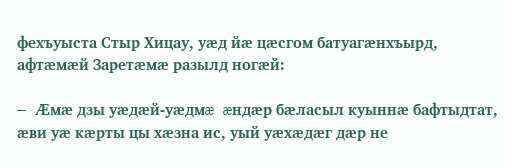фехъуыста Стыр Хицау, уæд йæ цæсгом батуагæнхъырд, афтæмæй Заретæмæ разылд ногæй:

— Æмæ дзы уæдæй-уæдмæ æндæр бæласыл куыннæ бафтыдтат, æви уæ кæрты цы хæзна ис, уый уæхæдæг дæр не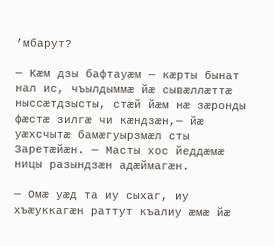’мбарут?

— Кæм дзы бафтауæм — кæрты бынат нал ис, чъылдыммæ йæ сывæллæттæ ныссæтдзысты, стæй йæм нæ зæронды фæстæ зилгæ чи кæндзæн,— йæ уæхсчытæ бамæгуырзмæл сты Заретæйæн. — Масты хос йеддæмæ ницы разындзæн адæймагæн.

— Омæ уæд та иу сыхаг, иу хъæуккагæн раттут къалиу æмæ йæ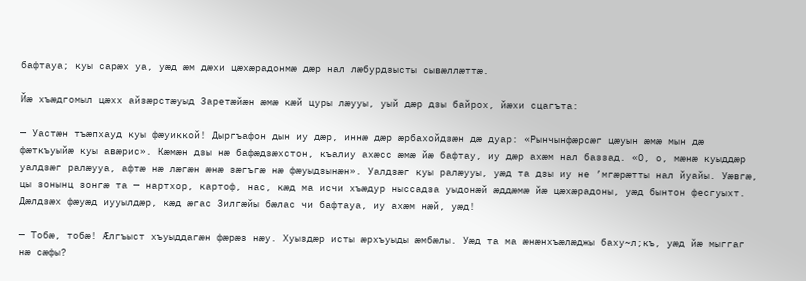бафтауа; куы сарæх уа, уæд æм дæхи цæхæрадонмæ дæр нал лæбурдзысты сывæллæттæ.

Йæ хъæдгомыл цæхх айзæрстæуыд Заретæйæн æмæ кæй цуры лæууы, уый дæр дзы байрох, йæхи сцагъта:

— Уастæн тъæпхауд куы фæуиккой! Дыргъафон дын иу дæр, иннæ дæр æрбахойдзæн дæ дуар: «Рынчынфæрсæг цæуын æмæ мын дæ фæткъуыйæ куы авæрис». Кæмæн дзы нæ бафæдзæхстон, къалиу ахæсс æмæ йæ бафтау, иу дæр ахæм нал баззад. «О, о, мæнæ куыддæр уалдзæг ралæууа, афтæ нæ лæгæн æнæ зæгъгæ нæ фæуыдзынæн». Уалдзæг куы ралæууы, уæд та дзы иу не ’мгæрæтты нал йуайы. Уæвгæ, цы зонынц зонгæ та — нартхор, картоф, нас, кæд ма исчи хъæдур ныссадза уыдонæй æддæмæ йæ цæхæрадоны, уæд бынтон фесгуыхт. Дæлдзæх фæуæд иууылдæр, кæд æгас Зилгæйы бæлас чи бафтауа, иу ахæм нæй, уæд!

— Тобæ, тобæ! Æлгъыст хъуыддагæн фæрæз нæу. Хуыздæр исты æрхъуыды æмбæлы. Уæд та ма æнæнхъæлæджы баху~л;къ, уæд йæ мыггаг нæ сæфы?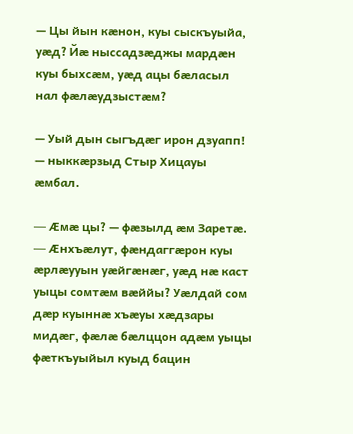— Цы йын кæнон, куы сыскъуыйа, уæд? Йæ ныссадзæджы мардæн куы быхсæм, уæд ацы бæласыл нал фæлæудзыстæм?

— Уый дын сыгъдæг ирон дзуапп! — ныккæрзыд Стыр Хицауы æмбал.

— Æмæ цы? — фæзылд æм Заретæ. — Æнхъæлут, фæндаггæрон куы æрлæууын уæйгæнæг, уæд нæ каст уыцы сомтæм вæййы? Уæлдай сом дæр куыннæ хъæуы хæдзары мидæг, фæлæ бæлццон адæм уыцы фæткъуыйыл куыд бацин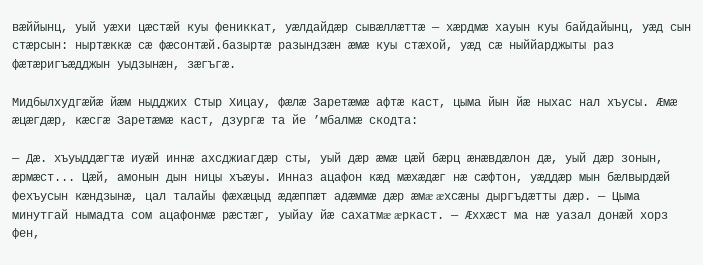вæййынц, уый уæхи цæстæй куы фениккат, уæлдайдæр сывæллæттæ — хæрдмæ хауын куы байдайынц, уæд сын стæрсын: ныртæккæ сæ фæсонтæй.базыртæ разындзæн æмæ куы стæхой, уæд сæ ныййарджыты раз фæтæригъæдджын уыдзынæн, зæгъгæ.

Мидбылхудгæйæ йæм ныдджих Стыр Хицау, фæлæ Заретæмæ афтæ каст, цыма йын йæ ныхас нал хъусы. Æмæ æцæгдæр, кæсгæ Заретæмæ каст, дзургæ та йе ’мбалмæ скодта:

— Дæ. хъуыддæгтæ иуæй иннæ ахсджиагдæр сты, уый дæр æмæ цæй бæрц æнæвдæлон дæ, уый дæр зонын, æрмæст... Цæй, амонын дын ницы хъæуы. Инназ ацафон кæд мæхæдæг нæ сæфтон, уæддæр мын бæлвырдæй фехъусын кæндзынæ, цал талайы фæхæцыд æдæппæт адæммæ дæр æмæ æхсæны дыргъдæтты дæр. — Цыма минутгай нымадта сом ацафонмæ рæстæг, уыйау йæ сахатмæ æркаст. — Æххæст ма нæ уазал донæй хорз фен,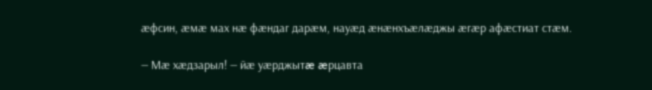æфсин, æмæ мах нæ фæндаг дарæм, науæд æнæнхъæлæджы æгæр афæстиат стæм.

— Мæ хæдзарыл! — йæ уæрджытæ æрцавта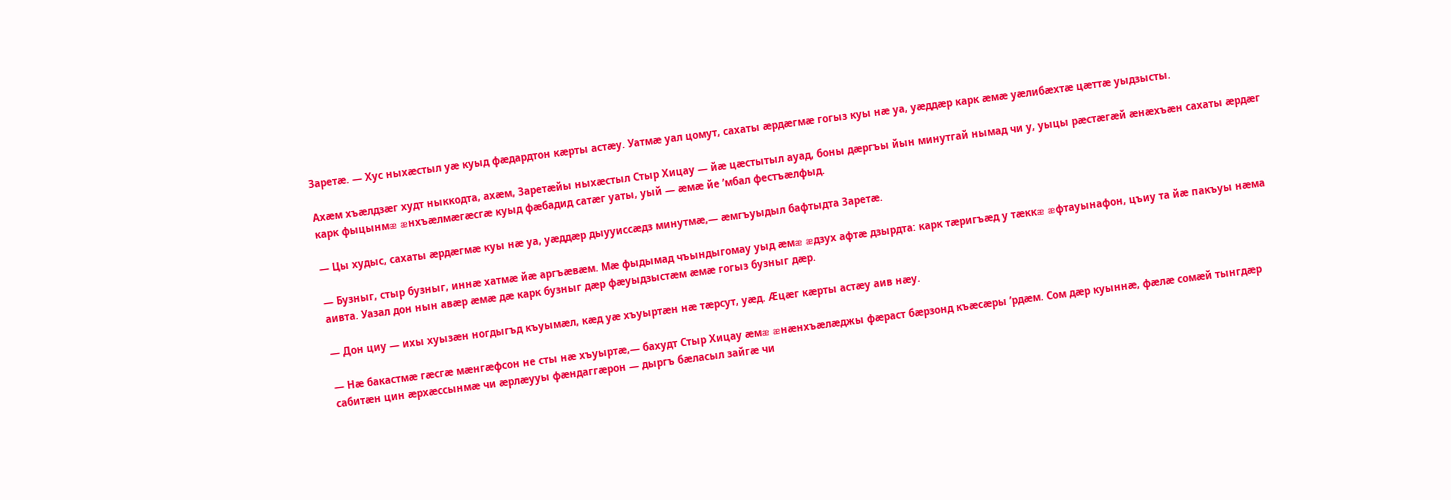Заретæ. — Хус ныхæстыл уæ куыд фæдардтон кæрты астæу. Уатмæ уал цомут, сахаты æрдæгмæ гогыз куы нæ уа, уæддæр карк æмæ уæлибæхтæ цæттæ уыдзысты.

Ахæм хъæлдзæг худт ныккодта, ахæм, Заретæйы ныхæстыл Стыр Хицау — йæ цæстытыл ауад, боны дæргъы йын минутгай нымад чи у, уыцы рæстæгæй æнæхъæн сахаты æрдæг карк фыцынмæ æнхъæлмæгæсгæ куыд фæбадид сатæг уаты, уый — æмæ йе ’мбал фестъæлфыд.

— Цы худыс, сахаты æрдæгмæ куы нæ уа, уæддæр дыууиссæдз минутмæ,— æмгъуыдыл бафтыдта Заретæ.

— Бузныг, стыр бузныг, иннæ хатмæ йæ аргъæвæм. Мæ фыдымад чъындыгомау уыд æмæ æдзух афтæ дзырдта: карк тæригъæд у тæккæ æфтауынафон, цъиу та йæ пакъуы нæма аивта. Уазал дон нын авæр æмæ дæ карк бузныг дæр фæуыдзыстæм æмæ гогыз бузныг дæр.

— Дон циу — ихы хуызæн ногдыгъд къуымæл, кæд уæ хъуыртæн нæ тæрсут, уæд. Æцæг кæрты астæу аив нæу.

— Нæ бакастмæ гæсгæ мæнгæфсон не сты нæ хъуыртæ,— бахудт Стыр Хицау æмæ æнæнхъæлæджы фæраст бæрзонд къæсæры ’рдæм. Сом дæр куыннæ, фæлæ сомæй тынгдæр сабитæн цин æрхæссынмæ чи æрлæууы фæндаггæрон — дыргъ бæласыл зайгæ чи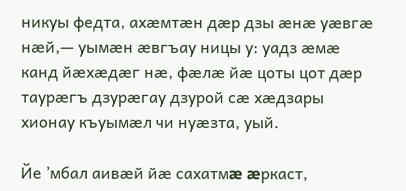никуы федта, ахæмтæн дæр дзы æнæ уæвгæ нæй,— уымæн æвгъау ницы у: уадз æмæ канд йæхæдæг нæ, фæлæ йæ цоты цот дæр таурæгъ дзурæгау дзурой сæ хæдзары хионау къуымæл чи нуæзта, уый.

Йе ’мбал аивæй йæ сахатмæ æркаст,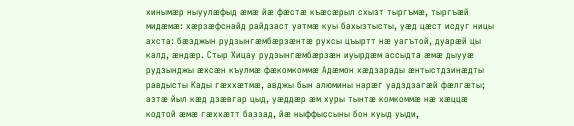хинымæр ныуулæфыд æмæ йæ фæстæ къæсæрыл схызт тыргъмæ, тыргъæй мидæмæ: хæрзæфснайд райдзаст уатмæ куы бахызтысты, уæд цæст исдуг ницы ахста: бæзджын рудзынгæмбæрзæнтæ рухсы цъыртт нæ уагътой, дуарæй цы калд, æндæр. Стыр Хицау рудзынгæмбæрзæн иуырдæм ассыдта æмæ дыууæ рудзынджы æхсæн къулмæ фæкомкоммæ Адæмон хæдзарады æнтыстдзинæдты равдысты Кады гæххæтмæ, авджы бын алюмины нарæг уадздзагæй фæлгæты; азтæ йыл кæд дзæвгар цыд, уæддæр æм хуры тынтæ комкоммæ нæ хæццæ кодтой æмæ гæххæтт баззад, йæ ныффыссыны бон куыд уыди,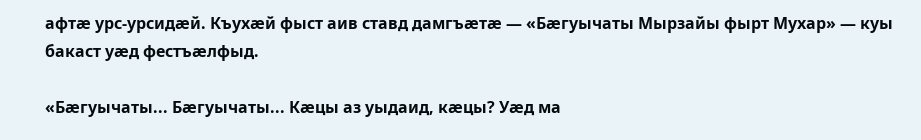афтæ урс-урсидæй. Къухæй фыст аив ставд дамгъæтæ — «Бæгуычаты Мырзайы фырт Мухар» — куы бакаст уæд фестъæлфыд.

«Бæгуычаты... Бæгуычаты... Кæцы аз уыдаид, кæцы? Уæд ма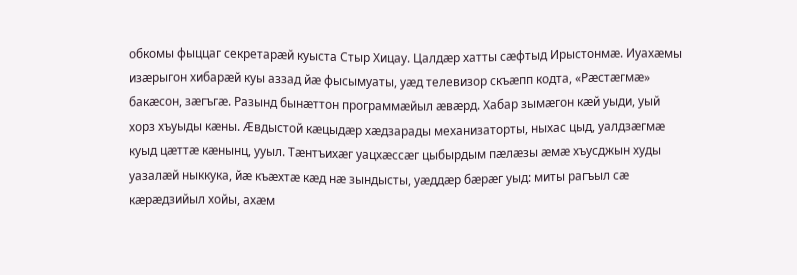обкомы фыццаг секретарæй куыста Стыр Хицау. Цалдæр хатты сæфтыд Ирыстонмæ. Иуахæмы изæрыгон хибарæй куы аззад йæ фысымуаты, уæд телевизор скъæпп кодта, «Рæстæгмæ» бакæсон, зæгъгæ. Разынд бынæттон программæйыл æвæрд. Хабар зымæгон кæй уыди, уый хорз хъуыды кæны. Æвдыстой кæцыдæр хæдзарады механизаторты, ныхас цыд, уалдзæгмæ куыд цæттæ кæнынц, ууыл. Тæнтъихæг уацхæссæг цыбырдым пæлæзы æмæ хъусджын худы уазалæй ныккука, йæ къæхтæ кæд нæ зындысты, уæддæр бæрæг уыд: миты рагъыл сæ кæрæдзийыл хойы, ахæм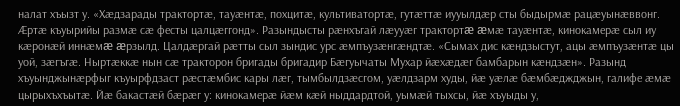налат хъызт у. «Хæдзарады трактортæ, тауæнтæ, похцитæ, культиватортæ, гутæттæ иууылдæр сты быдырмæ рацæуынæввонг. Æртæ къуырийы размæ сæ фесты цалцæггонд». Разындысты рæнхъгай лæууæг трактортæ æмæ тауæнтæ, кинокамерæ сыл иу кæронæй иннæмæ æрзылд. Цалдæргай рæтты сыл зындис урс æмпъузæнгæндтæ. «Сымах дис кæндзыстут, ацы æмпъузæнтæ цы уой, зæгъгæ. Ныртæккæ нын сæ тракторон бригады бригадир Бæгуычаты Мухар йæхæдæг бамбарын кæндзæн». Разынд хъуынджынæрфыг къуырфдзаст рæстæмбис кары лæг, тымбылдзæсгом, уæлдзарм худы, йæ уæлæ бæмбæджджын, галифе æмæ цырыхъхъытæ. Йæ бакастæй бæрæг у: кинокамерæ йæм кæй ныддардтой, уымæй тыхсы, йæ хъуыды у,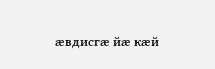æвдисгæ йæ кæй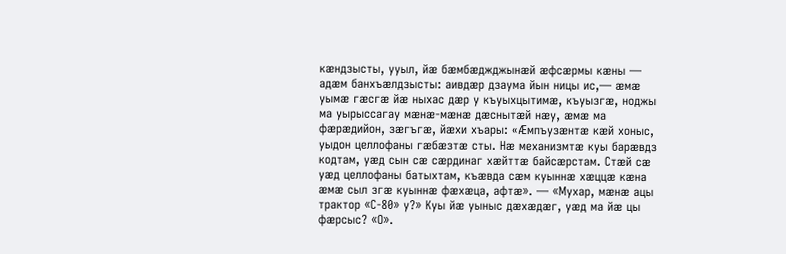кæндзысты, ууыл, йæ бæмбæджджынæй æфсæрмы кæны — адæм банхъæлдзысты: аивдæр дзаума йын ницы ис,— æмæ уымæ гæсгæ йæ ныхас дæр у къуыхцытимæ, къуызгæ, ноджы ма уырыссагау мæнæ-мæнæ дæснытæй нæу, æмæ ма фæрæдийон, зæгъгæ, йæхи хъары: «Æмпъузæнтæ кæй хоныс, уыдон целлофаны гæбæзтæ сты. Нæ механизмтæ куы барæвдз кодтам, уæд сын сæ сæрдинаг хæйттæ байсæрстам. Стæй сæ уæд целлофаны батыхтам, къæвда сæм куыннæ хæццæ кæна æмæ сыл згæ куыннæ фæхæца, афтæ». — «Мухар, мæнæ ацы трактор «С-80» у?» Куы йæ уыныс дæхæдæг, уæд ма йæ цы фæрсыс? «О».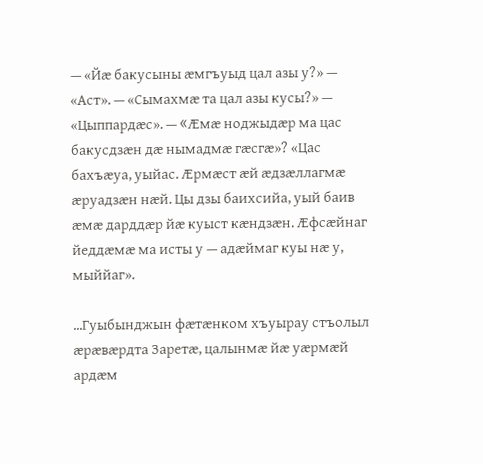— «Йæ бакусыны æмгъуыд цал азы у?» — «Аст». — «Сымахмæ та цал азы кусы?» — «Цыппардæс». — «Æмæ ноджыдæр ма цас бакусдзæн дæ нымадмæ гæсгæ»? «Цас бахъæуа, уыйас. Æрмæст æй æдзæллагмæ æруадзæн нæй. Цы дзы баихсийа, уый баив æмæ дарддæр йæ куыст кæндзæн. Æфсæйнаг йеддæмæ ма исты у — адæймаг куы нæ у, мыййаг».

...Гуыбынджын фæтæнком хъуырау стъолыл æрæвæрдта Заретæ, цалынмæ йæ уæрмæй ардæм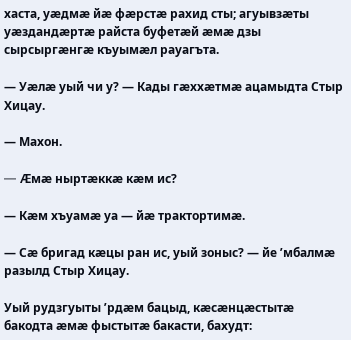хаста, уæдмæ йæ фæрстæ рахид сты; агуывзæты уæздандæртæ райста буфетæй æмæ дзы сырсыргæнгæ къуымæл рауагъта.

— Уæлæ уый чи у? — Кады гæххæтмæ ацамыдта Стыр Хицау.

— Махон.

— Æмæ ныртæккæ кæм ис?

— Кæм хъуамæ уа — йæ трактортимæ.

— Сæ бригад кæцы ран ис, уый зоныс? — йе ’мбалмæ разылд Стыр Хицау.

Уый рудзгуыты ’рдæм бацыд, кæсæнцæстытæ бакодта æмæ фыстытæ бакасти, бахудт: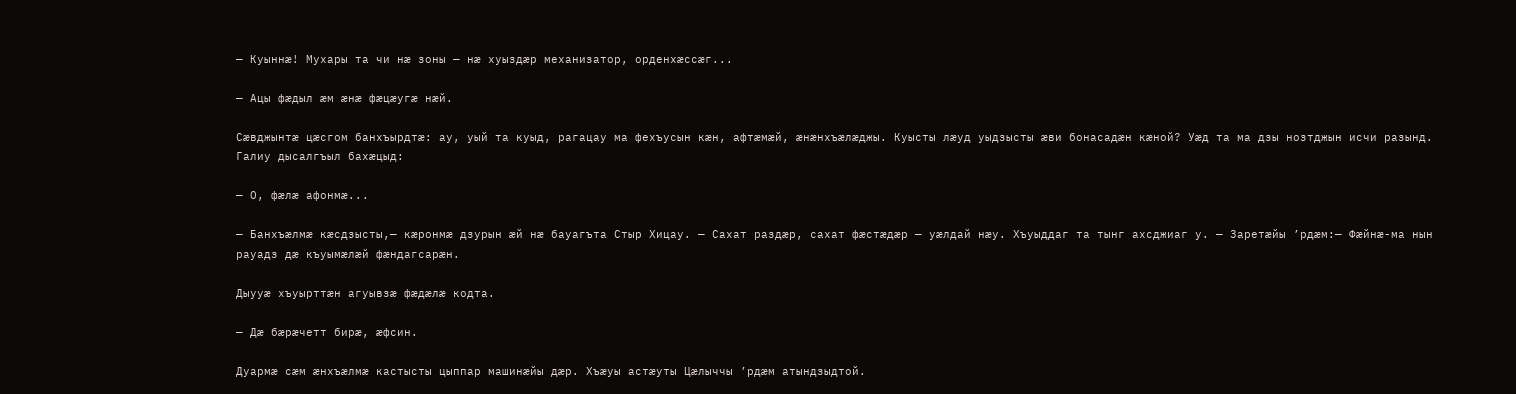— Куыннæ! Мухары та чи нæ зоны — нæ хуыздæр механизатор, орденхæссæг...

— Ацы фæдыл æм æнæ фæцæугæ нæй.

Сæвджынтæ цæсгом банхъырдтæ: ау, уый та куыд, рагацау ма фехъусын кæн, афтæмæй, æнæнхъæлæджы. Куысты лæуд уыдзысты æви бонасадæн кæной? Уæд та ма дзы нозтджын исчи разынд. Галиу дысалгъыл бахæцыд:

— О, фæлæ афонмæ...

— Банхъæлмæ кæсдзысты,— кæронмæ дзурын æй нæ бауагъта Стыр Хицау. — Сахат раздæр, сахат фæстæдæр — уæлдай нæу. Хъуыддаг та тынг ахсджиаг у. — Заретæйы ’рдæм:— Фæйнæ-ма нын рауадз дæ къуымæлæй фæндагсарæн.

Дыууæ хъуырттæн агуывзæ фæдæлæ кодта.

— Дæ бæрæчетт бирæ, æфсин.

Дуармæ сæм æнхъæлмæ кастысты цыппар машинæйы дæр. Хъæуы астæуты Цæлыччы ’рдæм атындзыдтой.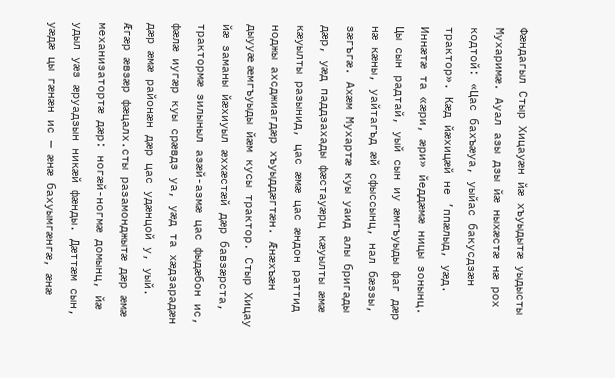Фæндагыл Стыр Хицауæн йæ хъуыдытæ уыдысты Мухаримæ. Ауал азы дзы йæ ныхæстæ нæ рох кодтой: «Цас бахъæуа, уыйас бакусдзæн трактор». Кæд йæхицæй не ’ппæлыд, уæд. Иннæтæ та «æри, æри» йеддæмæ ницы зонынц. Цы сын радтай, уый сын иу æмгъуыды фаг дæр нæ кæны, уайтагъд æй сфыссынц, нал бæззы, зæгъгæ. Ахæм Мухартæ куы уаид алы бригады дæр, уæд паддзахады фæстауæрц кæуылты æмæ кæуылты разынид, цас æмæ цас æндон раттид ноджы ахсджиагдæр хъуыддæгтæн. Æнæхъæн дыууæ æмгъуыды йæм кусы трактор. Стыр Хицау йæ заманы йæхиуыл æххæстæй дæр бавзæрста, трактормæ зилыныл азæй-азмæ цас фыдæбон ис, фæлæ иугæр куы срæвдз уа, уæд та хæдзарадæн дæр æмæ районæн дæр цас удæнцой у, уый. Æгæр æвзæр фæцалх.сты разамонджытæ дæр æмæ механизатортæ дæр: ногæй-ногмæ домынц, йæ удыл уæз æруадзын никæй фæнды. Дæттæм сын, уæдæ цы гæнæн ис — æнæ бахуымгæнгæ, æнæ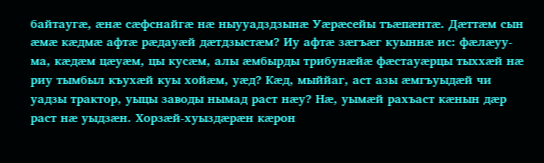байтаугæ, æнæ сæфснайгæ нæ ныууадздзынæ Уæрæсейы тъæпæнтæ. Дæттæм сын æмæ кæдмæ афтæ рæдауæй дæтдзыстæм? Иу афтæ зæгъæг куыннæ ис: фæлæуу-ма, кæдæм цæуæм, цы кусæм, алы æмбырды трибунæйæ фæстауæрцы тыххæй нæ риу тымбыл къухæй куы хойæм, уæд? Кæд, мыййаг, аст азы æмгъуыдæй чи уадзы трактор, уыцы заводы нымад раст нæу? Нæ, уымæй рахъаст кæнын дæр раст нæ уыдзæн. Хорзæй-хуыздæрæн кæрон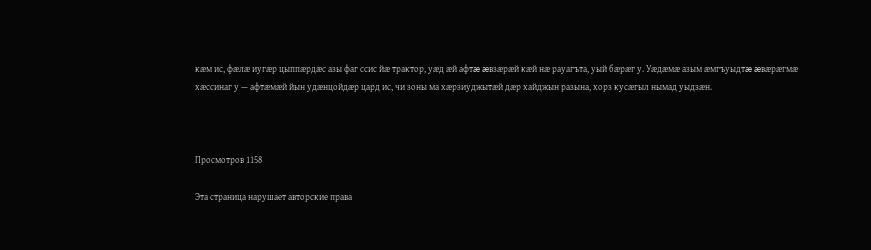кæм ис, фæлæ иугæр цыппæрдæс азы фаг ссис йæ трактор, уæд æй афтæ æвзæрæй кæй нæ рауагъта, уый бæрæг у. Уæдæмæ азым æмгъуыдтæ æвæрæгмæ хæссинаг у — афтæмæй йын удæнцойдæр цард ис, чи зоны ма хæрзиуджытæй дæр хайджын разына, хорз кусæгыл нымад уыдзæн.



Просмотров 1158

Эта страница нарушает авторские права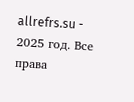allrefrs.su - 2025 год. Все права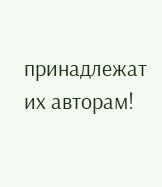принадлежат их авторам!